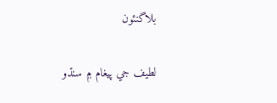بلاگنئون

لطيف جي پيغام ۾ سنڌو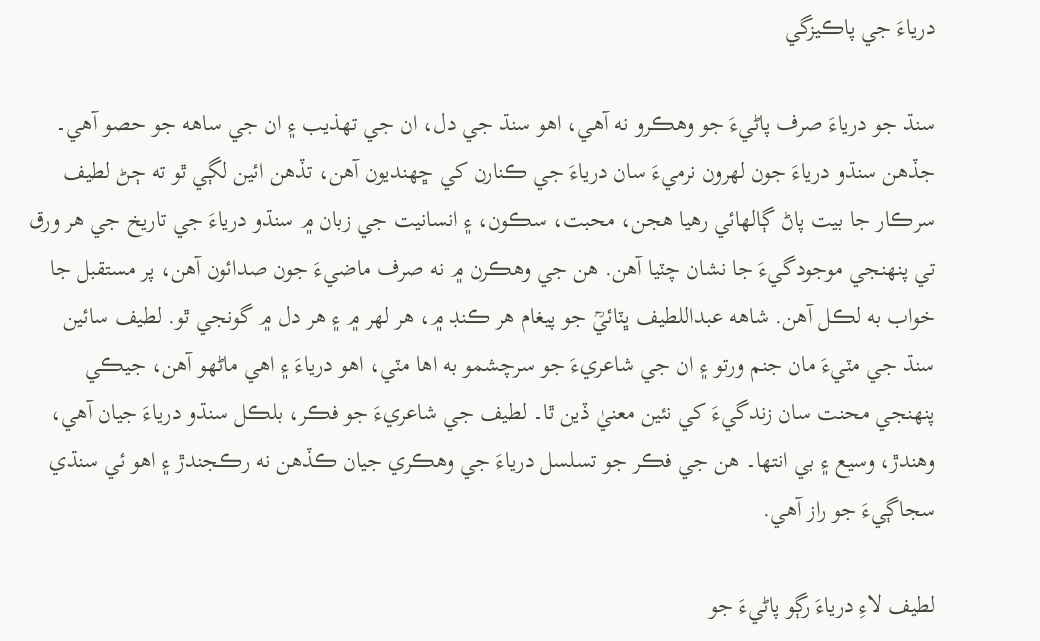درياءَ جي پاڪيزگي

سنڌ جو درياءَ صرف پاڻيءَ جو وهڪرو نه آهي، اهو سنڌ جي دل، ان جي تهذيب ۽ ان جي ساهه جو حصو آهي۔ جڏهن سنڌو درياءَ جون لهرون نرميءَ سان درياءَ جي ڪنارن کي ڇهنديون آهن، تڏهن ائين لڳي ٿو ته ڄڻ لطيف سرڪار جا بيت پاڻ ڳالهائي رهيا هجن، محبت، سڪون، ۽ انسانيت جي زبان ۾ سنڌو درياءَ جي تاريخ جي هر ورق تي پنهنجي موجودگيءَ جا نشان چٽيا آهن. هن جي وهڪرن ۾ نه صرف ماضيءَ جون صدائون آهن، پر مستقبل جا خواب به لڪل آهن. شاهه عبداللطيف ڀٽائيؒ جو پيغام هر ڪنڊ ۾، هر لهر ۾ ۽ هر دل ۾ گونجي ٿو. لطيف سائين سنڌ جي مٽيءَ مان جنم ورتو ۽ ان جي شاعريءَ جو سرچشمو به اها مٽي، اهو درياءَ ۽ اهي ماڻهو آهن، جيڪي پنهنجي محنت سان زندگيءَ کي نئين معنيٰ ڏين ٿا۔ لطيف جي شاعريءَ جو فڪر، بلڪل سنڌو درياءَ جيان آهي، وهندڙ، وسيع ۽ بي انتها۔ هن جي فڪر جو تسلسل درياءَ جي وهڪري جيان ڪڏهن نه رڪجندڙ ۽ اهو ئي سنڌي سجاڳيءَ جو راز آهي.

لطيف لاءِ درياءَ رڳو پاڻيءَ جو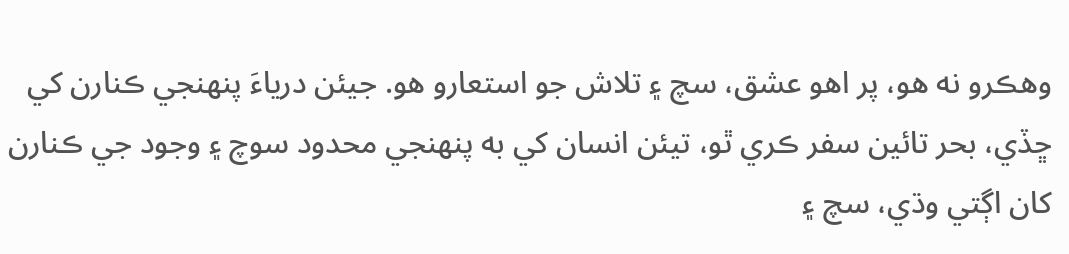وهڪرو نه هو، پر اهو عشق، سچ ۽ تلاش جو استعارو هو. جيئن درياءَ پنهنجي ڪنارن کي ڇڏي، بحر تائين سفر ڪري ٿو، تيئن انسان کي به پنهنجي محدود سوچ ۽ وجود جي ڪنارن کان اڳتي وڌي، سچ ۽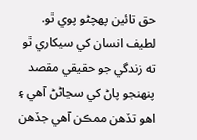حق تائين پهچڻو پوي ٿو. لطيف انسان کي سيکاري ٿو ته زندگي جو حقيقي مقصد پنهنجو پاڻ کي سڃاڻڻ آهي ۽ اهو تڏهن ممڪن آهي جڏهن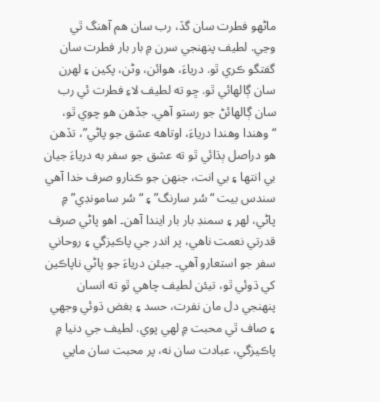ماڻهو فطرت سان گڏ، رب سان هم آهنگ ٿي وڃي. لطيف پنهنجي سرن ۾ بار بار فطرت سان گفتگو ڪري ٿو. درياءَ، هوائن، وڻن، پکين ۽ لهرن سان ڳالهائي ٿو. ڇو ته لطيف لاءِ فطرت ئي رب سان ڳالهائڻ جو رستو آهي. جڏهن هو چوي ٿو، “وهندا وهندا درياءَ، اوتاهه عشق جو پاڻي”، تڏهن هو دراصل ٻڌائي ٿو ته عشق جو سفر به درياءَ جيان بي انتها ۽ بي انت، جنهن جو ڪنارو صرف خدا آهي سندس بيت “سُر سارنگ” ۽ “سُر سامونڊي” ۾ پاڻي، لهر ۽ سمنڊ بار بار ايندا آهن۔ اهو پاڻي صرف قدرتي نعمت ناهي، پر اندر جي پاڪيزگي ۽ روحاني سفر جو استعارو آهي۔ جيئن درياءَ جو پاڻي ناپاڪين کي ڌوئي ٿو، تيئن لطيف چاهي ٿو ته انسان پنهنجي دل مان نفرت، حسد ۽ بغض ڌوئي وجهي ۽ صاف ٿي محبت ۾ لهي پوي. لطيف جي دنيا ۾ پاڪيزگي، عبادت سان نه، پر محبت سان ماپي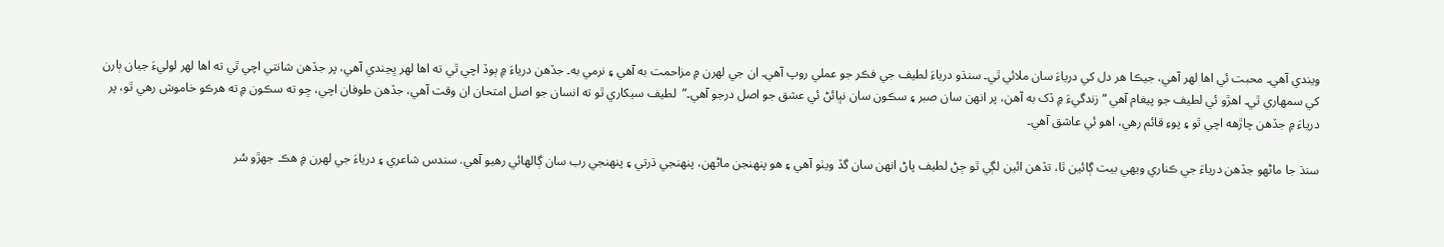ويندي آهي۔ محبت ئي اها لهر آهي، جيڪا هر دل کي درياءَ سان ملائي ٿي۔ سنڌو درياءَ لطيف جي فڪر جو عملي روپ آهي۔ ان جي لهرن ۾ مزاحمت به آهي ۽ نرمي به۔ جڏهن درياءَ ۾ ٻوڏ اچي ٿي ته اها لهر ڀڃندي آهي، پر جڏهن شانتي اچي ٿي ته اها لهر لوليءَ جيان ٻارن کي سمهاري ٿي۔ اهڙو ئي لطيف جو پيغام آهي “زندگيءَ ۾ ڏک به آهن، پر انهن سان صبر ۽ سڪون سان نڀائڻ ئي عشق جو اصل درجو آهي۔”  لطيف سيکاري ٿو ته انسان جو اصل امتحان ان وقت آهي، جڏهن طوفان اچي، ڇو ته سڪون ۾ ته هرڪو خاموش رهي ٿو، پر درياءَ ۾ جڏهن چاڙهه اچي ٿو ۽ پوءِ قائم رهي، اهو ئي عاشق آهي۔

سنڌ جا ماڻهو جڏهن درياءَ جي ڪناري ويهي بيت ڳائين ٿا، تڏهن ائين لڳي ٿو ڄڻ لطيف پاڻ انهن سان گڏ ويٺو آهي ۽ هو پنهنجن ماڻهن، پنهنجي ڌرتي ۽ پنهنجي رب سان ڳالهائي رهيو آهي. سندس شاعري ۽ درياءَ جي لهرن ۾ هڪ جهڙو سُر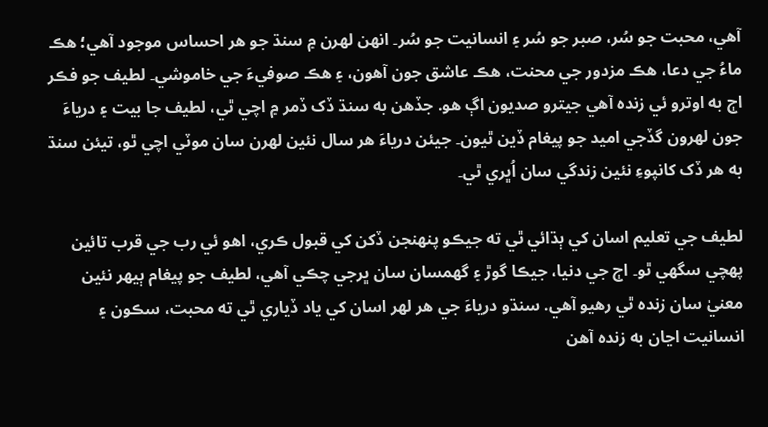آهي، محبت جو سُر، صبر جو سُر ۽ انسانيت جو سُر۔ انهن لهرن ۾ سنڌ جو هر احساس موجود آهي؛ هڪ ماءُ جي دعا، هڪ مزدور جي محنت، هڪ عاشق جون آهون، ۽ هڪ صوفيءَ جي خاموشي۔ لطيف جو فڪر اڄ به اوترو ئي زنده آهي جيترو صديون اڳ هو. جڏهن به سنڌ ڏک ڏمر ۾ اچي ٿي، لطيف جا بيت ۽ درياءَ جون لهرون گڏجي اميد جو پيغام ڏين ٿيون۔ جيئن درياءَ هر سال نئين لهرن سان موٽي اچي ٿو، تيئن سنڌ به هر ڏک کانپوءِ نئين زندگي سان اُڀري ٿي۔

لطيف جي تعليم اسان کي ٻڌائي ٿي ته جيڪو پنهنجن ڏکن کي قبول ڪري، اهو ئي رب جي قرب تائين پهچي سگهي ٿو۔ اڄ جي دنيا، جيڪا گوڙ ۽ گهمسان سان ڀرجي چڪي آهي، لطيف جو پيغام ٻيهر نئين معنيٰ سان زنده ٿي رهيو آهي. سنڌو درياءَ جي هر لهر اسان کي ياد ڏياري ٿي ته محبت، سڪون ۽ انسانيت اڃان به زنده آهن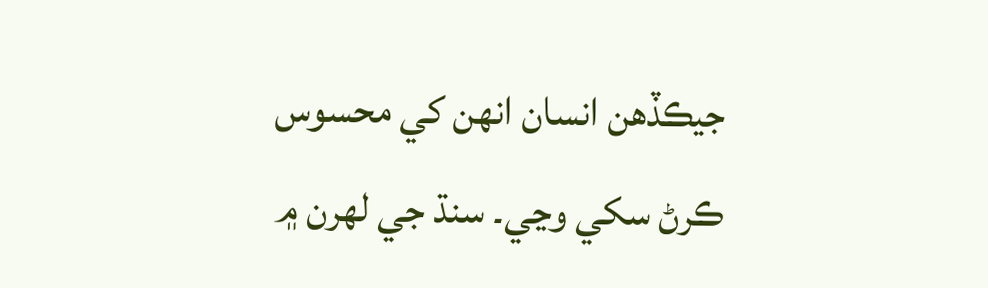جيڪڏهن انسان انهن کي محسوس ڪرڻ سکي وڃي۔ سنڌ جي لهرن ۾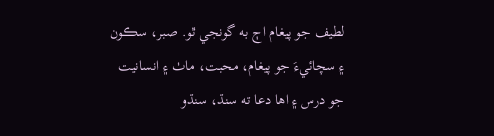لطيف جو پيغام اڄ به گونجي ٿو. صبر، سڪون ۽ سچائيءَ جو پيغام، محبت، ماٺ ۽ انسانيت جو درس ۽ اها دعا ته سنڌ، سنڌو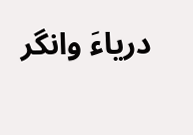درياءَ وانگر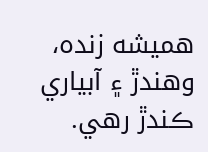هميشه زنده، وهندڙ ۽ آبياري ڪندڙ رهي.